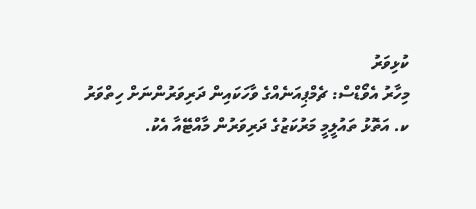ކުޅިވަރު
މިހާރު އެވޯޑްސް: ޗެމްޕިއަނެއްގެ ވާހަކައިން ދަރިވަރުންނަށް ހިތްވަރު
ކ. އަތޮޅު ތައުލީމީ މަރުކަޒުގެ ދަރިވަރުން މާއްޓޭއާ އެކު.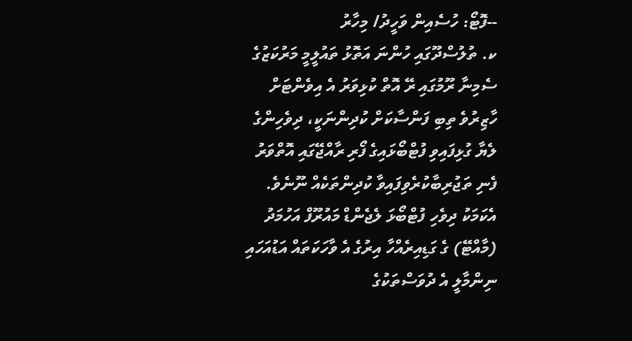--ފޮޓޯ: ހުސެއިން ވަހީދު/ މިހާރު
ކ. ތުލުސްދޫގައި ހުންނަ އަތޮޅު ތައުލީމީ މަރުކަޒުގެ ސެމިނާ ރޫމުގައި ރޭ އޮތް ކުޅިވަރު އެ އިވެންޓަށް ހާޒިރުވެ ތިބި ފަންސާކަށް ކުދިންނަކީ، ދިވެހިންގެ ލެޔާ ގުޅިފައިވި ފުޓްބޯޅައިގެ ފޯރި ރާއްޖޭގައި އޮތްވަރު ފެނި ތަޖުރިބާކުރެވިފައިވާ ކުދިންތަކެއް ނޫނެވެ. އެކަމަކު ދިވެހި ފުޓްބޯޅަ ލެޖެންޑް މައުރޫފް އަހުމަދު (މާއްޓޭ) ގެ ގަޑިއިރެއްހާ އިރުގެ އެ ވާހަކަތައް އަޑުއަހައި ނިންމާލީ އެ ދުވަސްތަކުގެ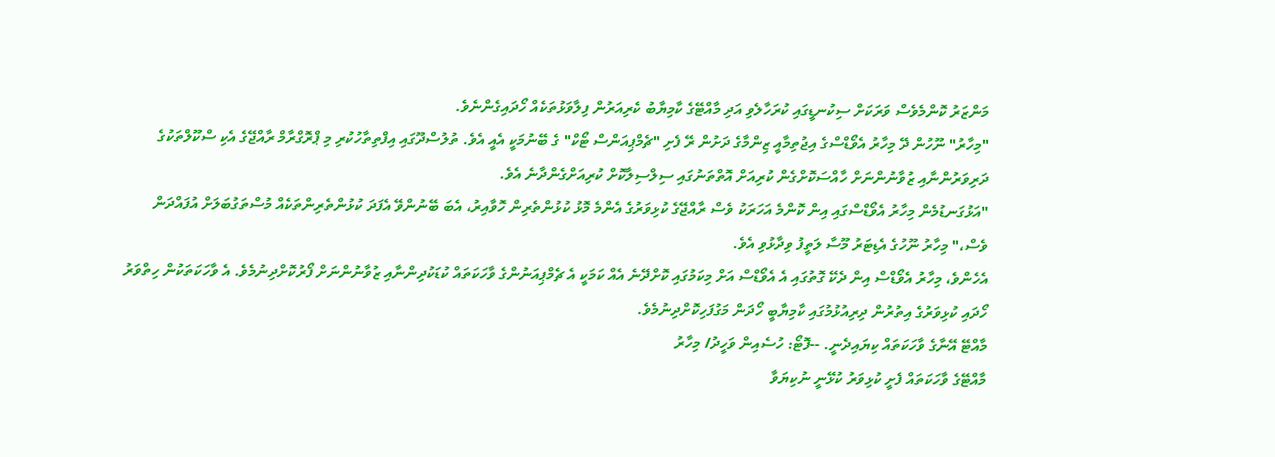މަންޒަރު ކޮންމެވެސް ވަރަކަށް ސިކުނޑީގައި ކުރަހާލެވި އަދި މާއްޓޭގެ ކާމިޔާބު ކެރިއަރުން ފިލާވަޅުތަކެއް ހޯދައިގެންނެވެ.
"މިހާރު" ނޫހުން ދޭ މިހާރު އެވޯޑްސްގެ އިޖުތިމާއީ ޒިންމާގެ ދަށުން ރޭ ފެށި "ޗެމްޕިއަންސް ޓޯކް" ގެ ބޭނުމަކީ އެއީ އެވެ. ތުލުސްދޫގައި އިފްތިތާހުކުރި މި ޕްރޮގްރާމް ރާއްޖޭގެ އެކި ސްކޫލްތަކުގެ ދަރިވަރުންނާއި ޒުވާނުންނަށް ހާއްސަކޮށްގެން ކުރިއަށް އޮތްތަނުގައި ސިލްސިލާކޮށް ކުރިއަށްގެންދާނެ އެވެ.
"އަޅުގަނޑުމެން މިހާރު އެވޯޑްސްގައި އިން ކޮންމެ އަހަރަކު ވެސް ރާއްޖޭގެ ކުޅިވަރުގެ އެންމެ މޮޅު ކުޅުންތެރިން ހޮވާއިރު، އެބަ ބޭނުންވޭ އެފަދަ ކުޅުންތެރިންތަކެއް މުސްތަގުބަލަށް އުފައްދަން ވެސް،" މިހާރު ނޫހުގެ އެޑިޓަރު މޫސާ ލަތީފު ވިދާޅުވި އެވެ.
އެހެންވެ، މިހާރު އެވޯޑްސް އިން ދެކޭ ގޮތުގައި އެ އެވޯޑްސް އަށް މިކަމުގައި ކޮށްދޭނެ އެއް ކަމަކީ އެ ޗެމްޕިއަނުންގެ ވާހަކަތައް ކުޑަކުދިންނާއި ޒުވާނުންނަށް ފޯރުކޮށްދިނުމެވެ. އެ ވާހަކަތަކުން ހިތްވަރު ހޯދައި ކުޅިވަރުގެ އިތުރުން ދިރިއުޅުމުގައި ކާމިޔާބީ ހޯދަން މަގުފަހިކޮށްދިނުމެވެ.
މާއްޓޭ އޭނާގެ ވާހަކަތައް ކިޔައިދެނީ. --ފޮޓޯ: ހުސެއިން ވަހީދު/ މިހާރު
މާއްޓޭގެ ވާހަކަތައް ފެށީ ކުޅިވަރު ކުޅޭނީ ނުކިޔަވާ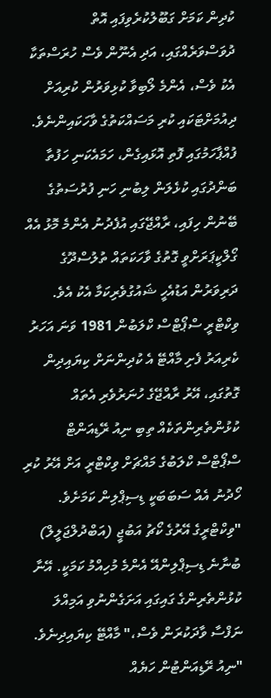ކުދިން ކަމަށް ގަބޫލުކުރެވިފައި އޮތް ދުވަސްވަރެއްގައި، އަދި އެނޫން ވެސް ހުރަސްތަކާ އެކު ވެސް، އެންމެ ލޯބިވާ ކުޅިވަރުން ކުރިއަށް ދިއުމަށްޓަކައި ކުރި މަސައްކަތުގެ ވާހަކައިންނެވެ. ފުއްޕާހަމުގައި ފޮތި އޮޅައިގެން، ހަމައެކަނި ހަފުތާ ބަންދުގައި ކުޅެލަން ލިބުނި ހަނި ފުރުސަތުގެ ބޭނުން ހިފައި، ރާއްޖޭގައި އުފެދުނު އެންމެ މޮޅު އެއް ގޯލްކީޕަރަށްވީ ގޮތުގެ ވާހަކަތައް ތުލުސްދޫގެ ދަރިވަރުން އަޑުއެހީ ޝައުގުވެރިކަމާ އެކު އެވެ.
ވިކްޓްރީ ސްޕޯޓްސް ކްލަބުން 1981 ވަނަ އަހަރު ކެރިއަރު ފެށި މާއްޓޭ އެ ކުދިންނަށް ކިޔައިދިން ގޮތުގައި، އޭރު ރާއްޖޭގެ ހުނަރުވެރި އެތައް ކުޅުންތެރިންތަކެއް ތިބި ނިއު ރޭޑިއަންޓް ސްޕޯޓްސް ކްލަބުގެ މައްޗަށް ވިކްޓްރީ އަށް އޭރު ކުރި ހޯދުނު އެއް ސަބަބަކީ ޑިސިޕްލިން ކަމަށެވެ.
"ވިކްޓްރީގެ އޭރުގެ ކޯޗު އަބުޖީ (އަބްދުލްޖަލީލް) ބުނާނެ ޑިސިޕްލިންއޭ އެންމެ މުހިއްމު ކަމަކީ. އޭނާ ކުޅުންތެރިންގެ ގައިގައި އަށަގެންނުވި އަމިއްލަ ނަފްސާ ވާދަކުރަން ވެސް،" މާއްޓޭ ކިޔައިދިނެވެ.
"ނިއު ރޭޑިއަންޓުން ހަޔެއް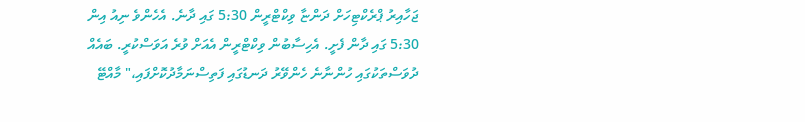ޖަހާއިރު ޕްރެކްޓިހަށް ދަންޏާ ވިކްޓްރީން 5:30 ގައި ދާނެ. އެހެންވެ ނިއު އިން 5:30 ގައި ދާން ފެށީ. އެހިސާބުން ވިކްޓްރީން އެއަށް ވުރެ އަވަސްކުރީ. ބައެއް ދުވަސްތަކުގައި ހުންނާނެ ހެންވޭރު ދަނޑުގައި ފަތިސްނަމާދުކޮށްފައި،" މާއްޓޭ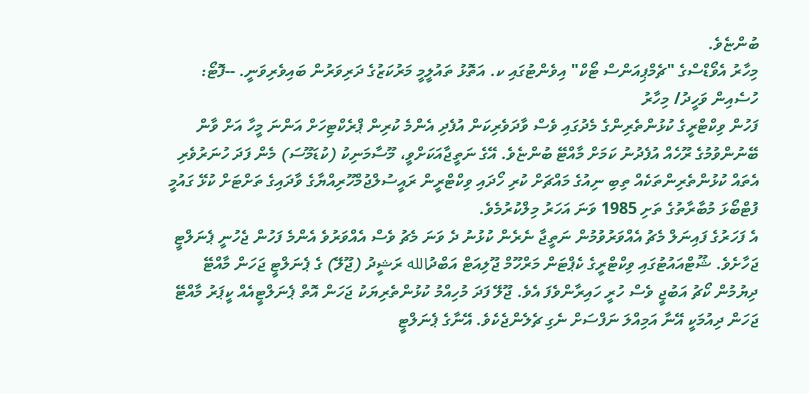ބުންޏެވެ.
މިހާރު އެވޯޑްސްގެ "ޗެމްޕިއަންސް ޓޯކް" އިވެންޓުގައި ކ. އަތޮޅު ތައުލީމީ މަރުކަޒުގެ ދަރިވަރުން ބައިވެރިވަނީ. --ފޮޓޯ: ހުސެއިން ވަހީދު/ މިހާރު
ފަހުން ވިކްޓްރީގެ ކުޅުންތެރިންގެ މެދުގައި ވެސް ވާދަވެރިކަން އުފެދި އެންމެ ކުރިން ޕްރެކްޓިހަށް އަންނަ މީހާ އަށް ވާން ބޭނުންވުމުގެ ރޫހެއް އުފެދުނު ކަމަށް މާއްޓޭ ބުންޏެވެ. އޭގެ ނަތީޖާއަކަށްވީ، މޫސާމަނިކު (ކުޑަމޫސަ) މެން ފަދަ ހުނަރުވެރި އެތައް ކުޅުންތެރިންތަކެއް ތިބި ނިއުގެ މައްޗަށް ކުރި ހޯދައި ވިކްޓްރީން ރައީސުލްޖުމްހޫރިއްޔާގެ ވާދައިގެ ތަށްޓަށް ކުޅޭ ގައުމީ ފުޓްބޯޅަ މުބާރާތުގެ ތަށި 1985 ވަނަ އަހަރު މިލްކުރުމެވެ.
އެ ފަހަރުގެ ފައިނަލް މެޗު އެއްވަރުވުމުން ނަތީޖާ ނެރެން ކުޅުނު ދެ ވަނަ މެޗު ވެސް އެއްވަރުވެ އެންމެ ފަހުން ޖެހުނީ ޕެނަލްޓީ ޖަހާށެވެ. ޝޫޓްއައުޓުގައި ވިކްޓްރީގެ ކެޕްޓަން މަރްހޫމް ޖޫލިއަޓް އަބްދުالله ރަޝީދު (ޖޫލޭ) ގެ ޕެނަލްޓީ ޖަހަން މާއްޓޭ ދިޔުމުން ކޯޗު އަބުޖީ ވެސް ހުރީ ހައިރާންވެފަ އެވެ. ޖޫލޭ ފަދަ މުހިއްމު ކުޅުންތެރިޔަކު ޖަހަން އޮތް ޕެނަލްޓީއެއް ކީޕަރު މާއްޓޭ ޖަހަން ދިއުމަކީ އޭނާ އަމިއްލަ ނަފްސަށް ނެގި ޗެލެންޖެކެވެ. އޭނާގެ ޕެނަލްޓީ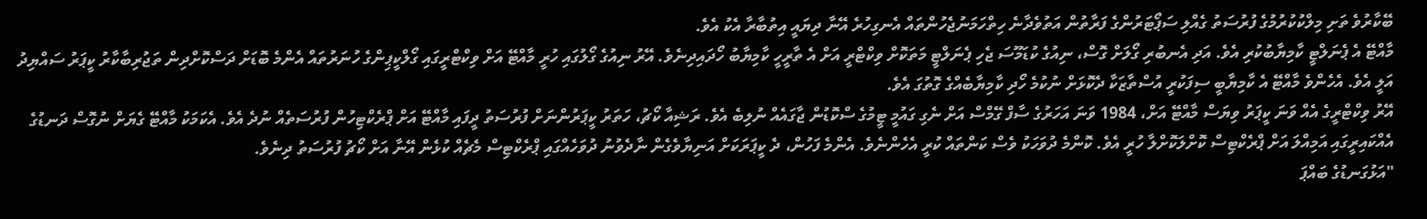ބޭކާރުވެ ތަށި މިލްކުކުރުމުގެ ފުރުސަތު ގެއްލި ސަޕޯޓަރުންގެ ފަރާތުން އަތުވެދާނެ ހިތްހަމަނުޖެހުންތައް އެނގިހުރެ އޭނާ ދިޔައީ އިތުބާރާ އެކު އެވެ.
މާއްޓޭ އެ ޕެނަލްޓީ ކާމިޔާބުކުރި އެވެ. އަދި އެނބުރި ގޯލަށް ގޮސް، ނިއުގެ ކުޑަމޫސަ ޖެހި ޕެނަލްޓީ މަތަކޮށް ވިކްޓްރީ އަށް އެ ތާރީހީ ކާމިޔާބު ހޯދައިދިނެވެ. އޭރު ނިއުގެ ގޯލުގައި ހުރީ މާއްޓޭ އަށް ވިކްޓްރީގައި ގޯލްކީޕިންގެ ހުނަރުތައް އެންމެ ބޮޑަށް ދަސްކޮށްދިން ތަޖުރިބާކާރު ކީޕަރު ސައްޔިދު އަލީ އެވެ. އެހެންވެ މާއްޓޭ އެ ކާމިޔާބީ ސިފަކުރީ އުސްތާޒަކާ ދެކޮޅަށް ނުކުމެ ހޯދި ކާމިޔާބެއްގެ ގޮތުގަ އެވެ.
އޭރު ވިކްޓްރީގެ އެއް ވަނަ ކީޕަރު ވިޔަސް މާއްޓޭ އަށް، 1984 ވަނަ އަހަރުގެ ސާފް ގޭމްސް އަށް ނެގި ގައުމީ ޓީމުގެ ސްކޮޑުން ޖާގައެއް ނުލިބެ އެވެ. ރަޝިއާ ކޯޗު، ހަތަރު ކީޕަރުންނަށް ފުރުސަތު ދީފައި މާއްޓޭ އަށް ޕްރެކްޓިހުން ފުރުސަތެއް ނުދެ އެވެ. އެކަމަކު މާއްޓޭ ގެޔަށް ނުގޮސް ދަނޑުގެ އެއްކައިރީގައި އަމިއްލަ އަށް ޕްރެކްޓިސް ކޮށްލަކޮށްލާ ހުރީ އެވެ. ކޮންމެ ދުވަހަކު ވެސް ކަންތައް ކުރީ އެހެންނެވެ. އެންމެ ފަހުން، ދެ ކީޕަރަކަށް އަނިޔާވެގެން ނާދެވުނު ދުވަހެއްގައި ޕްރެކްޓިސް މެޗެއް ކުޅެން އޭނާ އަށް ކޯޗު ފުރުސަތު ދިނެވެ.
"އަޅުގަނޑުގެ ބައްޕަ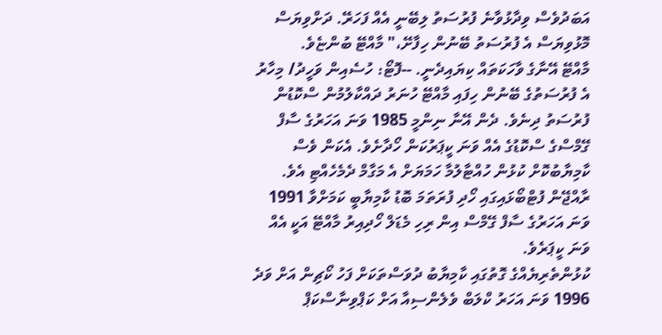އަބަދުވެސް ވިދާޅުވާނެ ފުރުސަތު ލިބޭނީ އެއް ފަހަރޭ. ދަށްވިޔަސް މޮޅުވިޔަސް އެ ފުރުސަތު ބޭނުން ހިފާށޭ،" މާއްޓޭ ބުންޏެވެ.
މާއްޓޭ އޭނާގެ ވާހަކަތައް ކިޔައިދެނީ. --ފޮޓޯ: ހުސެއިން ވަހީދު/ މިހާރު
އެ ފުރުސަތުގެ ބޭނުން ހިފައި މާއްޓޭ ހުނަރު ދައްކާލުމުން ސްކޮޑުން ފުރުސަތު ދިނެވެ. ދެން އޭނާ ނިންމީ 1985 ވަނަ އަހަރުގެ ސާފް ގޭމްސްގެ ސްކޮޑުގެ އެއް ވަނަ ކީޕަރުކަން ހޯދާށެވެ. އެކަން ވެސް ކާމިޔާބުކޮށް ކުޅުން ހުއްޓާލުމާ ހަމަޔަށް އެ މަގާމް ދެމެހެއްޓި އެވެ. ރާއްޖޭން ފުޓްބޯޅައިގައި ހޯދި ފުރަތަމަ ބޮޑު ކާމިޔާބީ ކަމަށްވާ 1991 ވަނަ އަހަރުގެ ސާފް ގޭމްސް އިން ރިހި މެޑަލް ހޯދިއިރު މާއްޓޭ އަކީ އެއް ވަނަ ކީޕަރެވެ.
ކުޅުންތެރިޔެއްގެ ގޮތުގައި ކާމިޔާބު ދުވަސްތަކަށް ފަހު ކޯޗިން އަށް ވަދެ 1996 ވަނަ އަހަރު ކްލަބް ވެލެންސިއާ އަށް ކަޕްވިނާސްކަޕް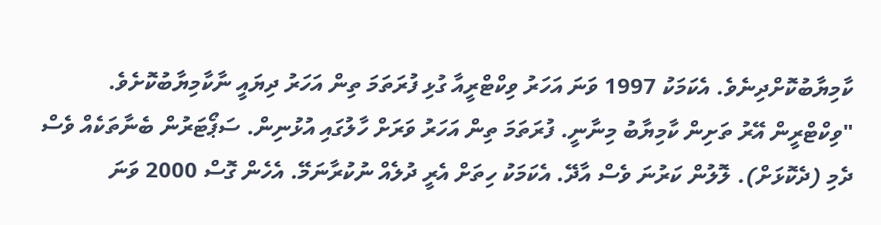ކާމިޔާބުކޮށްދިނެވެ. އެކަމަކު 1997 ވަނަ އަހަރު ވިކްޓްރީއާ ގުޅި ފުރަތަމަ ތިން އަހަރު ދިޔައީ ނާކާމިޔާބުކޮށެވެ.
"ވިކްޓްރީން އޭރު ތަށިން ކާމިޔާބު މިނާނީ. ފުރަތަމަ ތިން އަހަރު ވަރަށް ހާލުގައި އުޅުނިން. ސަޕޯޓަރުން ބެނާތަކެއް ވެސް ދެމި (ދެކޮޅަށް). ލޮލުން ކަރުނަ ވެސް އާދޭ. އެކަމަކު ހިތަށް އެރީ ދުލެއް ނުކުރާނަމޭ. އެހެން ގޮސް 2000 ވަނަ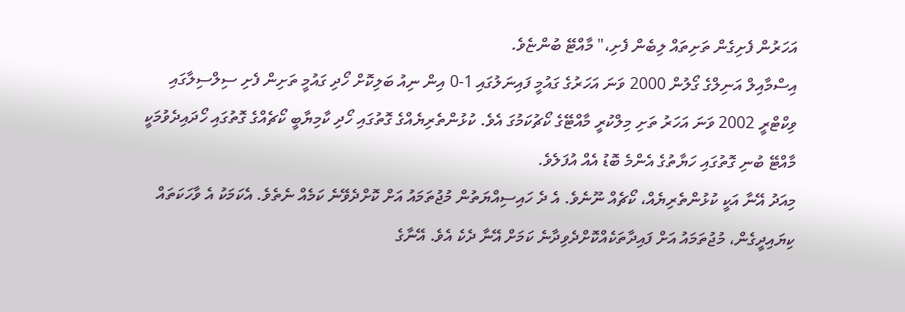އަހަރުން ފެށިގެން ތަށިތައް ލިބެން ފެށި،" މާއްޓޭ ބުންޏެވެ.
އިސްމާއިލް އަނިލްގެ ގޯލުން 2000 ވަނަ އަހަރުގެ ގައުމީ ފައިނަލުގައި 1-0 އިން ނިއު ބަލިކޮށް ހޯދި ގައުމީ ތަށިން ފެށި ސިލްސިލާގައި ވިކްޓްރީ 2002 ވަނަ އަހަރު ތަށި މިލްކުރީ މާއްޓޭގެ ކޯޗުކަމުގަ އެވެ. ކުޅުންތެރިޔެއްގެ ގޮތުގައި ހޯދި ކާމިޔާބީ ކޯޗެއްގެ ގޮތުގައި ހޯދައިދެވުމަކީ މާއްޓޭ ބުނި ގޮތުގައި ހަޔާތުގެ އެންމެ ބޮޑު އެއް އުފަލެވެ.
މިއަދު އޭނާ އަކީ ކުޅުންތެރިޔެއް، ކޯޗެއް ނޫނެވެ. އެ ދެ ހައިސިއްޔަތުން މުޖުތަމައު އަށް ކޮށްދެވޭނެ ކަމެއް ނެތެވެ. އެކަމަކު އެ ވާހަކަތައް ކިޔައިދީގެން، މުޖުތަމައު އަށް ފައިދާތަކެއްކޮށްދެވިދާނެ ކަމަށް އޭނާ ދެކެ އެވެ. އޭނާގެ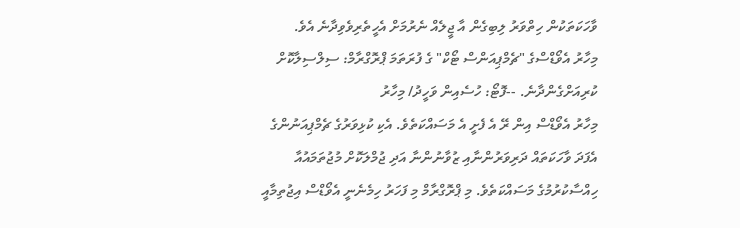ވާހަކަތަކުން ހިތްވަރު ލިބިގެން އާ ޖީލެއް ނެރުމަށް އެހީތެރިވެވިދާނެ އެވެ.
މިހާރު އެވޯޑްސްގެ "ޗެމްޕިއަންސް ޓޯކް" ގެ ފުރަތަމަ ޕްރޮގްރާމް: ސިލްސިލާކޮށް ކުރިއަށްގެންދާނެ. --ފޮޓޯ: ހުސެއިން ވަހީދު/ މިހާރު
މިހާރު އެވޯޑްސް އިން ރޭ އެ ފެށީ އެ މަސައްކަތެވެ. އެކި ކުޅިވަރުގެ ޗެމްޕިއަނުންގެ އެފަދަ ވާހަކަތައް ދަރިވަރުންނާއި ޒުވާނުންނާ އަދި ޖުމްލަކޮށް މުޖުތަމައުއާ ހިއްސާކުރުމުގެ މަސައްކަތެވެ. މި ޕްރޮގްރާމް މި ފަހަރު ހިމެނެނީ އެވޯޑްސް އިޖުތިމާއީ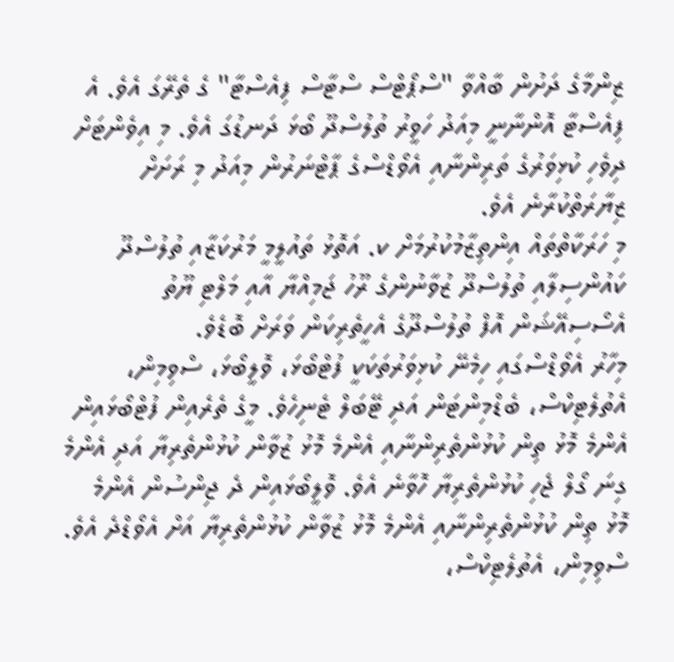ޒިންމާގެ ދަށުން ބާއްވާ "ސްޕޯޓްސް ސްޓާސް ފިއެސްޓާ" ގެ ތެރޭގަ އެވެ. އެ ފިއެސްޓާ އޮންނާނީ މިއަދު ހަވީރު ތުލުސްދޫ ބޯޅަ ދަނޑުގަ އެވެ. މި އިވެންޓަށް ދިވެހި ކުޅިވަރުގެ ތަރިންނާއި އެވޯޑްސްގެ ޕާޓްނަރުން މިއަދު މި ރަށަށް ޒިޔާރަތްކުރާނެ އެވެ.
މި ހަރަކާތްތައް އިންތިޒާމުކުރުމަށް ކ. އަތޮޅު ތައުލީމީ މަރުކަޒާއި ތުލުސްދޫ ކައުންސިލާއި ތުލުސްދޫ ޒުވާނުންގެ ރޫހު ޖަމިއްޔާ އާއި މަލްޓި ޔޫތު އެސޯސިއޭޝަން އޮފް ތުލުސްދޫގެ އެހީތެރިކަން ވަރަށް ބޮޑެވެ.
މިހާރު އެވޯޑްސްގައި ހިމެނޭ ކުޅިވަރުތަކަކީ ފުޓްބޯޅަ، ވޮލީބޯޅަ، ސްވިމިން، އެތުލެޓިކްސް، ބެޑްމިންޓަން އަދި ޓޭބަލް ޓެނިހެވެ. މީގެ ތެރެއިން ފުޓްބޯޅައިން އެންމެ މޮޅު ތިން ކުޅުންތެރިންނާއި އެންމެ މޮޅު ޒުވާން ކުޅުންތެރިޔާ އަދި އެންމެ ގިނަ ގޯލް ޖެހި ކުޅުންތެރިޔާ ހޮވާނެ އެވެ. ވޮލީބޯޅައިން ދެ ޖިންސުން އެންމެ މޮޅު ތިން ކުޅުންތެރިންނާއި އެންމެ މޮޅު ޒުވާން ކުޅުންތެރިޔާ އަށް އެވޯޑްދެ އެވެ.
ސްވިމިން، އެތުލެޓިކްސް،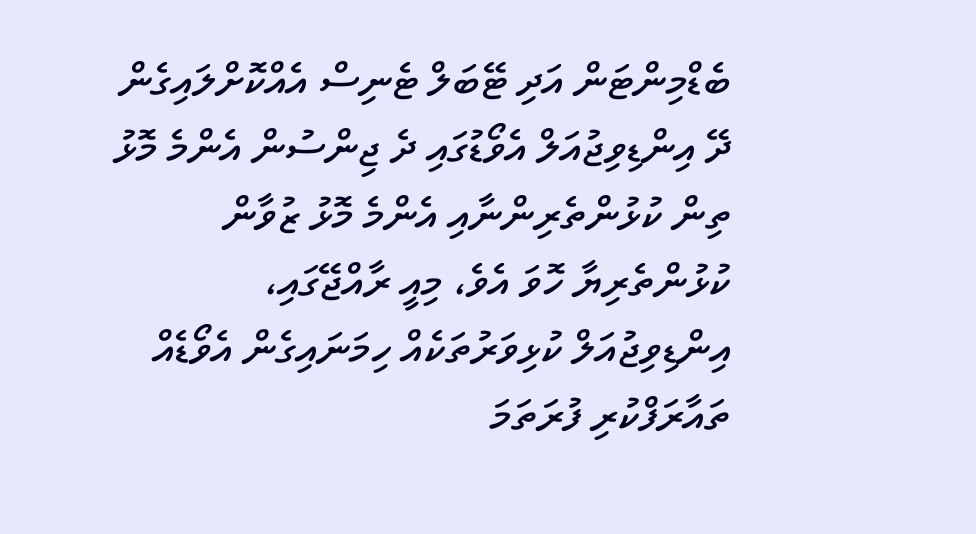ބެޑްމިންޓަން އަދި ޓޭބަލް ޓެނިސް އެއްކޮށްލައިގެން ދޭ އިންޑިވިޖުއަލް އެވޯޑުގައި ދެ ޖިންސުން އެންމެ މޮޅު ތިން ކުޅުންތެރިންނާއި އެންމެ މޮޅު ޒުވާން ކުޅުންތެރިޔާ ހޮވަ އެވެ، މިއީ ރާއްޖޭގައި، އިންޑިވިޖުއަލް ކުޅިވަރުތަކެއް ހިމަނައިގެން އެވޯޑެއް ތައާރަފްކުރި ފުރަތަމަ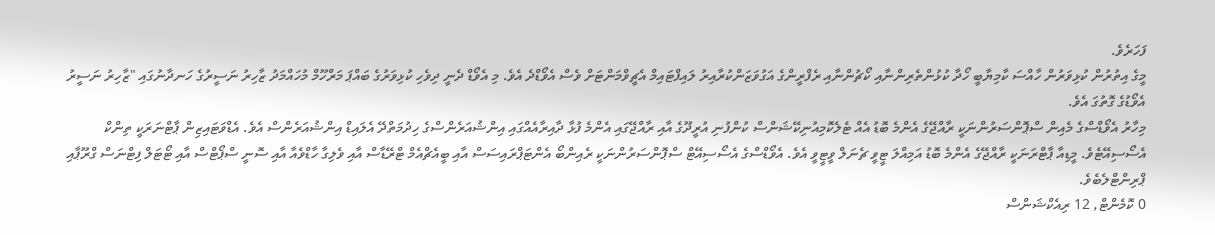ފަހަރެވެ.
މީގެ އިތުރުން ކުޅިވަރުން ހާއްސަ ކާމިޔާބީ ހޯދާ ކުޅުންތެރިންނާއި ކޯޗުންނާއި ރެފްރީންގެ އަގުވަޒަންކުރާއިރު ލައިފްޓައިމް އެޗީވްމަންޓަށް ވެސް އެވޯޑްދެ އެވެ. މި އެވޯޑް ދެނީ ދިވެހި ކުޅިވަރުގެ ބައްޕަ މަރްހޫމް މުހައްމަދު ޒާހިރު ނަސީރުގެ ހަނދާނުގައި "ޒާހިރު ނަސީރު އެވޯޑުގެ ގޮތުގަ އެވެ.
މިހާރު އެވޯޑްސްގެ މެއިން ސްޕޮންސަރުންނަކީ ރާއްޖޭގެ އެންމެ ބޮޑު އެއް ޓެލެކޮމިއުނިކޭޝަންސް ކުންފުނި އުރީދޫގެ އާއި ރާއްޖޭގައި އެންމެ ފުޅާ ދާއިރާއެއްގައި އިންޝުއަރެންސްގެ ހިދުމަތްދޭ އެލައިޑް އިންޝުއަރެންސް އެވެ. އެޑްވަޓައިޒިން ޕާޓްނަރަކީ ތިންކް އެސޯސިއޭޓެވެ. މީޑިއާ ޕާޓްރަނަކީ ރާއްޖޭގެ އެންމެ ބޮޑު އަމިއްލަ ޓީވީ ޗެނަލް ވީޓީވީ އެވެ. އެވޯޑްސްގެ އެސޯސިއޭޓް ސްޕޮންސަރުންނަކީ ރެއިންބޯ އެންޓަޕްރައިސަސް އާއި ބީއެޗްއެމް ޓްރޭޑާސް އާއި ވެލިގާ ހާޑްވެއާ އާއި ސޮނީ ސްޕޯޓްސް އާއި ޓޯޓަލް ފިޓްނަސް ގްރޫޕާއި ޕްރިންޓްލެބެވެ.
0 ކޮމެންޓް, 12 ރިއެކްޝަންސް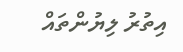އިތުރު ލިޔުންތައް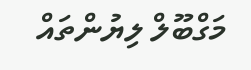މަގްބޫލް ލިޔުންތައް